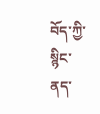བོད་ཀྱི་སྙིང་ནད་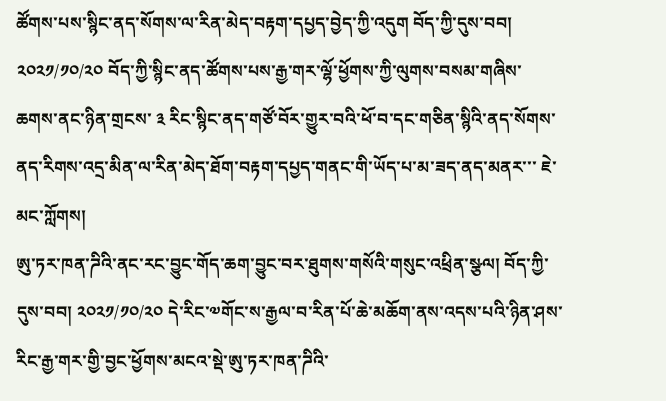ཚོགས་པས་སྙིང་ནད་སོགས་ལ་རིན་མེད་བརྟག་དཔྱད་བྱེད་ཀྱི་འདུག བོད་ཀྱི་དུས་བབ། ༢༠༢༡/༡༠/༢༠ བོད་ཀྱི་སྙིང་ནད་ཚོགས་པས་རྒྱ་གར་ལྷོ་ཕྱོགས་ཀྱི་ལུགས་བསམ་གཞིས་ཆགས་ནང་ཉིན་གྲངས་ ༣ རིང་སྙིང་ནད་གཙོ་བོར་གྱུར་བའི་ཕོ་བ་དང་གཅིན་སྙིའི་ནད་སོགས་ནད་རིགས་འདྲ་མིན་ལ་རིན་མེད་ཐོག་བརྟག་དཔྱད་གནང་གི་ཡོད་པ་མ་ཟད་ནད་མནར་་་ ཇེ་མང་ཀློགས།
ཨུ་ཏར་ཁན་ཌིའི་ནང་རང་བྱུང་གོད་ཆག་བྱུང་བར་ཐུགས་གསོའི་གསུང་འཕྲིན་སྩལ། བོད་ཀྱི་དུས་བབ། ༢༠༢༡/༡༠/༢༠ དེ་རིང་༧གོང་ས་རྒྱལ་བ་རིན་པོ་ཆེ་མཆོག་ནས་འདས་པའི་ཉིན་ཤས་རིང་རྒྱ་གར་གྱི་བྱང་ཕྱོགས་མངའ་སྡེ་ཨུ་ཏར་ཁན་ཌིའི་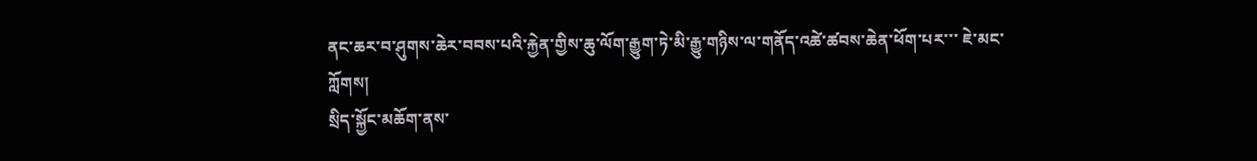ནང་ཆར་བ་ཤུགས་ཆེར་བབས་པའི་རྐྱེན་གྱིས་ཆུ་ལོག་རྒྱུག་ཏེ་མི་རྒྱུ་གཉིས་ལ་གནོད་འཚེ་ཚབས་ཆེན་ཕོག་པར་་་ ཇེ་མང་ཀློགས།
སྲིད་སྐྱོང་མཆོག་ནས་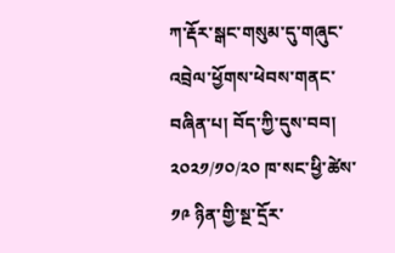ཀ་རྡོར་སྒང་གསུམ་དུ་གཞུང་འབྲེལ་ཕྱོགས་ཕེབས་གནང་བཞིན་པ། བོད་ཀྱི་དུས་བབ། ༢༠༢༡/༡༠/༢༠ ཁ་སང་ཕྱི་ཚེས་ ༡༩ ཉིན་གྱི་སྔ་དྲོར་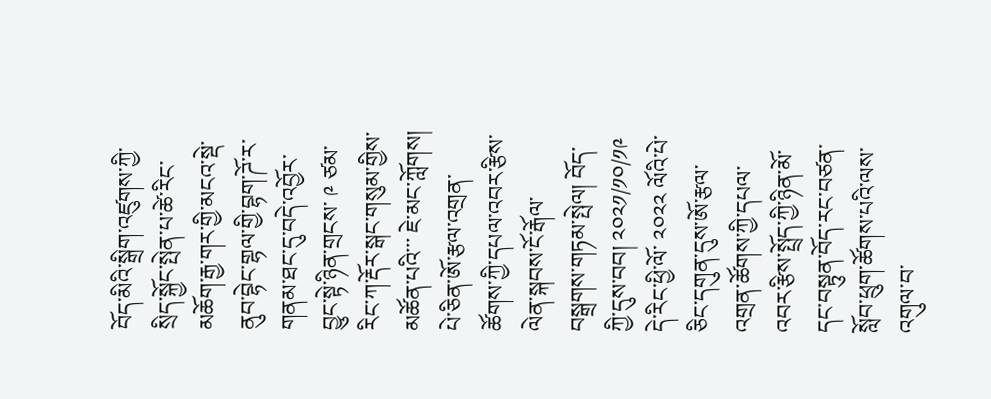བོད་མིའི་སྒྲིག་འཛུགས་ཀྱི་སྲིད་སྐྱོང་སྤེན་པ་ཚེ་རིང་མཆོག་རྒྱ་གར་གྱི་མངའ་སྡེ་ནུབ་བྷེང་གྷལ་གྱི་བྷག་ཌོ་ར་གནམ་ཐང་དུ་བདེ་འབྱོར་བྱུང་སྟེ་ཉིན་གྲངས་ ༩ ཙམ་རིང་ཀ་རྡོར་སྒང་གསུམ་གྱིས་མཚོན་པའི་་་ ཇེ་མང་ཀློགས།
པེ་ཅིན་ཨོ་རྩལ་འགྲན་ཚོགས་ཀྱི་དཔལ་འབར་རྩིས་ལེན་སྐབས་ངོ་རྒོལ་བསྒྲགས་གཏམ་སྤེལ། བོད་ཀྱི་དུས་བབ། ༢༠༢༡/༡༠/༡༩ དེ་རིང་ཕྱི་ལོ་ ༢༠༢༢ ལོའི་པེ་ཅིང་དགུན་དུས་ཨོ་རྩལ་འགྲན་ཚོགས་ཀྱི་དཔལ་འབར་རྩིས་སྤྲོད་ཀྱི་ཉིན་མོ་དང་བསྟུན་བོད་རང་བཙན་སློབ་ཕྲུག་ཚོགས་པའི་ལས་འགུལ་བ་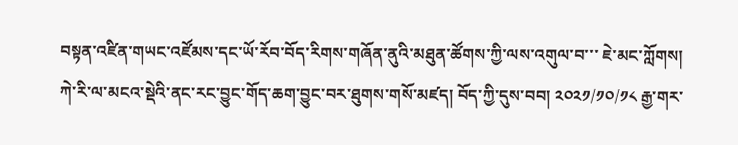བསྟན་འཛིན་གཡང་འཛོམས་དང་ཡོ་རོབ་བོད་རིགས་གཞོན་ནུའི་མཐུན་ཚོགས་ཀྱི་ལས་འགུལ་བ་་་ ཇེ་མང་ཀློགས།
ཀེ་རི་ལ་མངའ་སྡེའི་ནང་རང་བྱུང་གོད་ཆག་བྱུང་བར་ཐུགས་གསོ་མཛད། བོད་ཀྱི་དུས་བབ། ༢༠༢༡/༡༠/༡༨ རྒྱ་གར་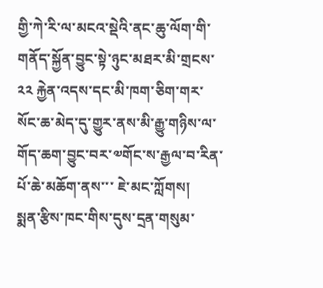གྱི་ཀེ་རི་ལ་མངའ་སྡེའི་ནང་ཆུ་ལོག་གི་གནོད་སྐྱོན་བྱུང་སྟེ་ཉུང་མཐར་མི་གྲངས་ ༢༢ རྐྱེན་འདས་དང་མི་ཁག་ཅིག་གར་སོང་ཆ་མེད་དུ་གྱུར་ནས་མི་རྒྱུ་གཉིས་ལ་གོད་ཆག་བྱུང་བར་༧གོང་ས་རྒྱལ་བ་རིན་པོ་ཆེ་མཆོག་ནས་་་ ཇེ་མང་ཀློགས།
སྨན་རྩིས་ཁང་གིས་དུས་དྲན་གསུམ་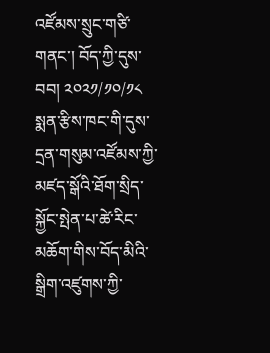འཛོམས་སྲུང་གཙི་གནང་། བོད་ཀྱི་དུས་བབ། ༢༠༢༡/༡༠/༡༨ སྨན་རྩིས་ཁང་གི་དུས་དྲན་གསུམ་འཛོམས་ཀྱི་མཛད་སྒོའི་ཐོག་སྲིད་སྐྱོང་སྤེན་པ་ཚེ་རིང་མཆོག་གིས་བོད་མིའི་སྒྲིག་འཛུགས་ཀྱི་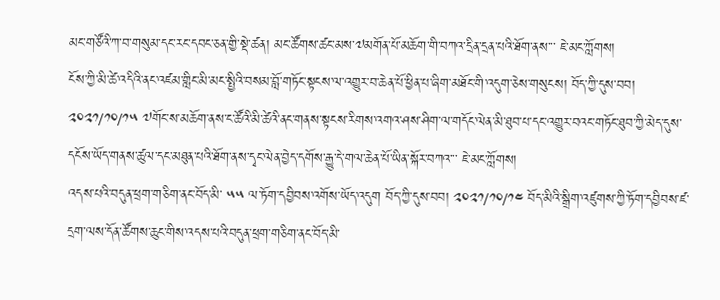མང་གཙོའི་ཀ་བ་གསུམ་དང་རང་དབང་ཅན་གྱི་སྡེ་ཚན། མང་ཚོགས་ཚང་མས་༧མགོན་པོ་མཆོག་གི་བཀའ་དྲིན་དྲན་པའི་ཐོག་ནས་་་ ཇེ་མང་ཀློགས།
ངོས་ཀྱི་མི་ཚེ་འདིའི་ནང་འཛམ་གླིང་མི་མང་སྤྱིའི་བསམ་བློ་གཏོང་སྟངས་ལ་འགྱུར་བ་ཆེན་པོ་ཕྱིན་པ་ཞིག་མཐོང་གི་འདུག་ཅེས་གསུངས། བོད་ཀྱི་དུས་བབ། ༢༠༢༡/༡༠/༡༥ ༧གོང་ས་མཆོག་ནས་ང་ཚོའི་མི་ཚེའི་ནང་གནས་སྟངས་རིགས་འགའ་ཤས་ཤིག་ལ་གདོང་ལེན་མི་ཐུབ་པ་དང་འགྱུར་བའང་གཏོང་ཐུབ་ཀྱི་མེད་དུས་དངོས་ཡོད་གནས་ཚུལ་དང་མཐུན་པའི་ཐོག་ནས་དྭང་ལེན་བྱེད་དགོས་རྒྱུ་དེ་གལ་ཆེན་པོ་ཡིན་སྐོར་བཀའ་་་ ཇེ་མང་ཀློགས།
འདས་པའི་བདུན་ཕྲག་གཅིག་ནང་བོད་མི་ ༥༥ ལ་ཏོག་དབྱིབས་འགོས་ཡོད་འདུག བོད་ཀྱི་དུས་བབ། ༢༠༢༡/༡༠/༡༤ བོད་མིའི་སྒྲིག་འཛུགས་ཀྱི་ཏོག་དབྱིབས་ཛ་དྲག་ལས་དོན་ཚོགས་ཆུང་གིས་འདས་པའི་བདུན་ཕྲག་གཅིག་ནང་བོད་མི་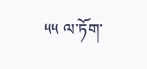༥༥ ལ་ཏོག་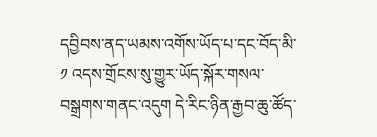དབྱིབས་ནད་ཡམས་འགོས་ཡོད་པ་དང་བོད་མི་ ༡ འདས་གྲོངས་སུ་གྱུར་ཡོད་སྐོར་གསལ་བསྒྲགས་གནང་འདུག དེ་རིང་ཉིན་རྒྱབ་ཆུ་ཚོད་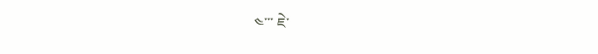༤་་་ ཇེ་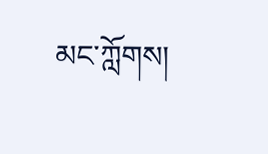མང་ཀློགས།